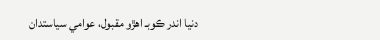دنيا اندر ڪوبـ اھڙو مقبول، عوامي سياستدان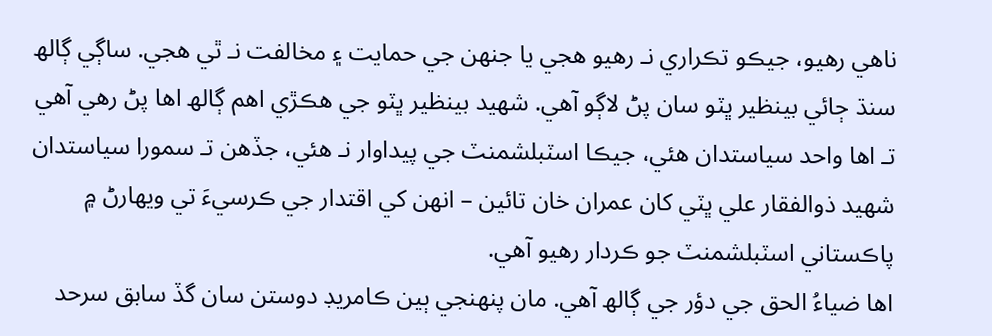ناھي رھيو، جيڪو تڪراري نـ رھيو ھجي يا جنھن جي حمايت ۽ مخالفت نـ ٿي ھجي. ساڳي ڳالھ سنڌ ڄائي بينظير ڀٽو سان پڻ لاڳو آھي. شھيد بينظير ڀٽو جي ھڪڙي اھم ڳالھ اھا پڻ رھي آھي تـ اھا واحد سياستدان ھئي، جيڪا اسٽبلشمنٽ جي پيداوار نـ ھئي، جڏھن تـ سمورا سياستدان شھيد ذوالفقار علي ڀٽي کان عمران خان تائين – انھن کي اقتدار جي ڪرسيءَ تي ويھارڻ ۾ پاڪستاني اسٽبلشمنٽ جو ڪردار رھيو آھي.
اھا ضياءُ الحق جي دؤر جي ڳالھ آھي. مان پنھنجي ٻين ڪامريڊ دوستن سان گڏ سابق سرحد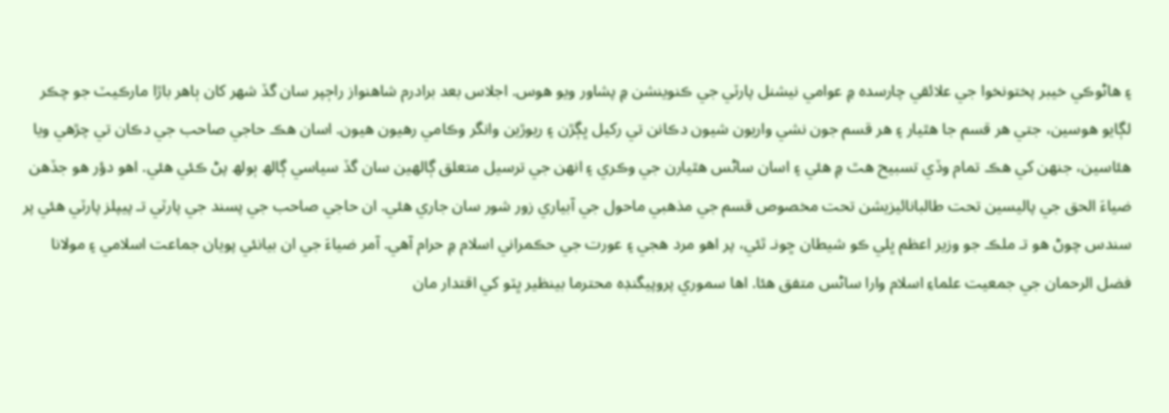۽ ھاڻوڪي خيبر پختونخوا جي علائقي چارسدہ ۾ عوامي نيشنل پارٽي جي ڪنوينشن ۾ پشاور ويو ھوس. اجلاس بعد برادرم شاھنواز راڄپر سان گڏ شھر کان ٻاھر باڙا مارڪيٽ جو چڪر لڳايو ھوسين، جتي ھر قسم جا ھٿيار ۽ ھر قسم جون نشي واريون شيون دڪانن تي رکيل ڀڳڙن ۽ ريوڙين وانگر وڪامي رھيون ھيون. اسان ھڪ حاجي صاحب جي دڪان تي چڙھي ويا ھئاسين، جنھن کي ھڪ تمام وڏي تسبيح ھٿ ۾ ھئي ۽ اسان ساڻس ھٿيارن جي وڪري ۽ انھن جي ترسيل متعلق ڳالھين سان گڏ سياسي ڳالھ ٻولھ پڻ ڪئي ھئي. اھو دؤر ھو جڏھن ضياءَ الحق جي پاليسين تحت طالبانائيزيشن تحت مخصوص قسم جي مذھبي ماحول جي آبياري زور شور سان جاري ھئي. ان حاجي صاحب جي پسند جي پارٽي تـ پيپلز پارٽي ھئي پر سندس چوڻ ھو تـ ملڪ جو وزير اعظم ڀلي ڪو شيطان ڇونـ ٿئي، پر اھو مرد ھجي ۽ عورت جي حڪمراني اسلام ۾ حرام آھي. آمر ضياءَ جي ان بيانئي پويان جماعت اسلامي ۽ مولانا فضل الرحمان جي جمعيت علماءِ اسلام وارا ساڻس متفق ھئا. اھا سموري پروپيگنڊه محترما بينظير ڀٽو کي اقتدار مان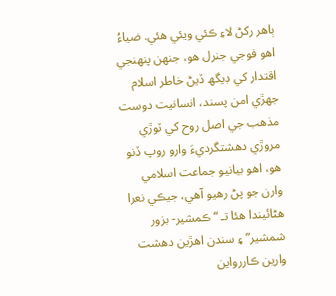ٻاھر رکڻ لاءِ ڪئي ويئي ھئي. ضياءُ اھو فوجي جنرل ھو، جنھن پنھنجي اقتدار کي ڊيگھ ڏيڻ خاطر اسلام جھڙي امن پسند، انسانيت دوست مذھب جي اصل روح کي ٽوڙي مروڙي دھشتگرديءَ وارو روپ ڏنو ھو، اھو بيانيو جماعت اسلامي وارن جو پڻ رھيو آھي، جيڪي نعرا ھڻائيندا ھئا تـ “ڪمشير- بزور شمشير” ۽ سندن اھڙين دھشت وارين ڪاررواين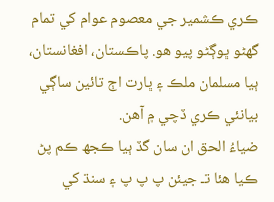ڪري ڪشمير جي معصوم عوام کي تمام گهڻو ڀوڳڻو پيو ھو. پاڪستان، افغانستان، ٻيا مسلمان ملڪ ۽ ڀارت اڄ تائين ساڳي بيانئي ڪري ڏچي ۾ آھن.
ضياءُ الحق ان سان گڏ ٻيا ڪجھ ڪم پڻ ڪيا ھئا تـ جيئن پ پ پ ۽ سنڌ کي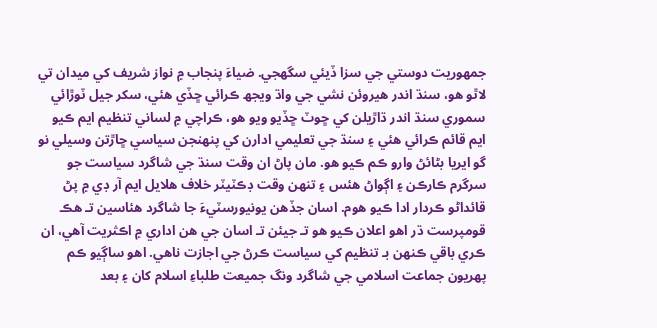جمھوريت دوستي جي سزا ڏيئي سگھجي. ضياءَ پنجاب ۾ نواز شريف کي ميدان تي لاٿو ھو، سنڌ اندر ھيروئن نشي جي واڌ ويجھ ڪرائي ڇڏي ھئي، سکر جيل ٽوڙائي سموري سنڌ اندر ڌاڙيلن کي ڇوٽ ڇڏيو ويو ھو، ڪراچي ۾ لساني تنظيم ايم ڪيو ايم قائم ڪرائي ھئي ۽ سنڌ جي تعليمي ادارن کي پنھنجن سياسي ڇاڙتن وسيلي نو گو ايريا بڻائڻ وارو ڪم ڪيو ھو. مان پاڻ ان وقت سنڌ جي شاگرد سياست جو سرگرم ڪارڪن ۽ اڳواڻ ھئس ۽ تنھن وقت ڊڪٽيٽر خلاف ھلايل ايم آر ڊي ۾ پڻ قائداڻو ڪردار ادا ڪيو ھوم. اسان جڏھن يونيورسٽيءَ جا شاگرد ھئاسين تـ ھڪ قومپرست ڌر اھو اعلان ڪيو ھو تـ جيئن تـ اسان جي ھن اداري ۾ اڪثريت آھي، ان ڪري باقي ڪنھن بـ تنظيم کي سياست ڪرڻ جي اجازت ناھي. اھو ساڳيو ڪم پھريون جماعت اسلامي جي شاگرد ونگ جميعت طلباءِ اسلام کان ۽ بعد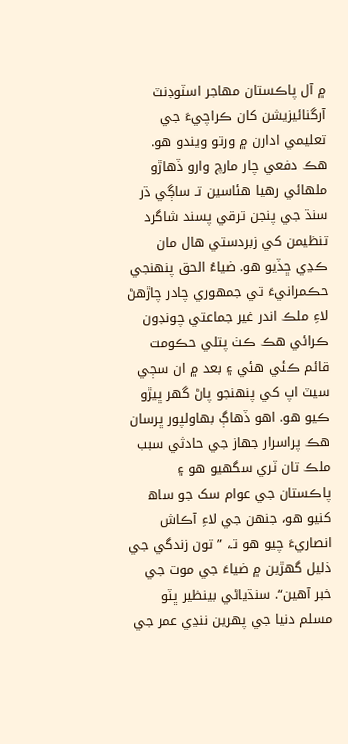۾ آل پاڪستان مھاجر اسٽوڊنٽ آرگنائيزيشن کان ڪراچيءَ جي تعليمي ادارن ۾ ورتو ويندو ھو. ھڪ دفعي چار مارچ وارو ڏھاڙو ملھائي رھيا ھئاسين تـ ساڳي ڌر سنڌ جي پنجن ترقي پسند شاگرد تنظيمن کي زبردستي ھال مان ڪڍي ڇڏيو ھو. ضياءُ الحق پنھنجي حڪمرانيءَ تي جمھوري چادر چاڙھڻ لاءِ ملڪ اندر غير جماعتي چونڊون ڪرائي ھڪ ڪٺ پتلي حڪومت قائم ڪئي ھئي ۽ بعد ۾ ان سڄي سيٽ اپ کي پنھنجو پاڻ گهر ڀيڙو ڪيو ھو. اھو ڏھاڳ بھاولپور ڀرسان ھڪ پراسرار جھاز جي حادثي سبب ملڪ تان ٽري سگھيو ھو ۽ پاڪستان جي عوام سک جو ساھ کنيو ھو، جنھن جي لاءِ آڪاش انصاريءَ چيو ھو تـ، ”تون زندگي جي ذليل گهڙين ۾ ضياءَ جي موت جي خبر آھين“. سنڌياڻي بينظير ڀٽو مسلم دنيا جي پھرين ننڍي عمر جي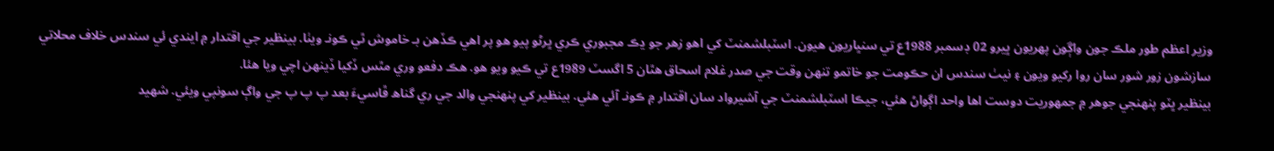وزير اعظم طور ملڪ جون واڳون پھريون ڀيرو 02 ڊسمبر 1988ع تي سنڀاريون ھيون. اسٽبلشمنٽ کي اھو زھر جو ڍڪ مجبوري ڪري ڀرڻو پيو ھو پر اھي ڪڏھن بـ خاموش ٿي ڪونـ ويٺا. بينظير جي اقتدار ۾ ايندي ئي سندس خلاف محلاتي سازشون زور شور سان روا رکيو ويون ۽ نيٺ سندس ان حڪومت جو خاتمو تنھن وقت جي صدر غلام اسحاق ھٿان 5 اگسٽ 1989ع تي ڪيو ويو ھو. ھڪ دفعو وري مٿس ڏکيا ڏينھن اچي ويا ھئا.
بينظير ڀٽو پنھنجي جوھر ۾ جمھوريت دوست اھا واحد اڳواڻ ھئي، جيڪا اسٽبلشمنٽ جي آشيرواد سان اقتدار ۾ ڪونـ آئي ھئي. بينظير کي پنھنجي والد جي ري گناھ ڦاسيءَ بعد پ پ پ جي واڳ سونپي ويئي. شھيد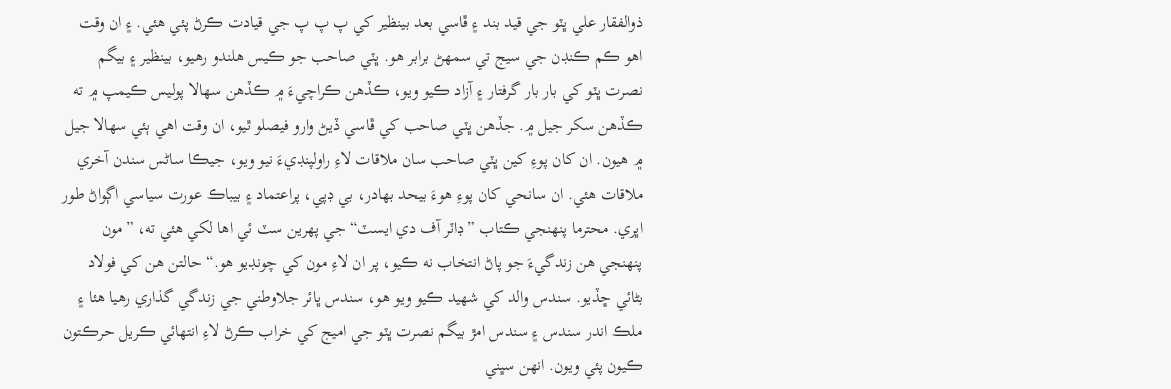ذوالفقار علي ڀٽو جي قيد بند ۽ ڦاسي بعد بينظير کي پ پ پ جي قيادت ڪرڻ پئي ھئي. ۽ ان وقت اھو ڪم ڪنڊن جي سيج تي سمھڻ برابر ھو. ڀٽي صاحب جو ڪيس هلندو رهيو، بينظير ۽ بيگم نصرت ڀٽو کي بار بار گرفتار ۽ آزاد ڪيو ويو، ڪڏهن ڪراچيءَ ۾ ڪڏهن سهالا پوليس ڪيمپ ۾ ته ڪڏهن سکر جيل ۾. جڏهن ڀٽي صاحب کي ڦاسي ڏيڻ وارو فيصلو ٿيو، ان وقت اهي ٻئي سهالا جيل ۾ هيون. ان کان پوءِ کين ڀٽي صاحب سان ملاقات لاءِ راولپنڊيءَ نيو ويو، جيڪا ساڻس سندن آخري ملاقات هئي. ان سانحي کان پوءِ هوءَ بيحد بهادر، بي ڊپي، پراعتماد ۽ بيباڪ عورت سياسي اڳواڻ طور اڀري. محترما پنهنجي ڪتاب ”ڊاٽر آف دي ايسٽ“ جي پهرين سٽ ئي اها لکي هئي ته، ”مون پنهنجي هن زندگيءَ جو پاڻ انتخاب نه ڪيو، پر ان لاءِ مون کي چونڊيو هو.“ حالتن هن کي فولاد بڻائي ڇڏيو. سندس والد کي شھيد ڪيو ويو ھو، سندس ڀائر جلاوطني جي زندگي گذاري رھيا ھئا ۽ ملڪ اندر سندس ۽ سندس امڙ بيگم نصرت ڀٽو جي اميج کي خراب ڪرڻ لاءِ انتھائي ڪريل حرڪتون ڪيون پئي ويون. انھن سڀني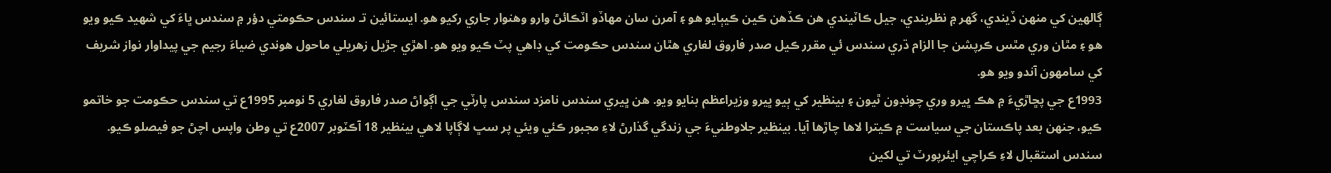ڳالھين کي منھن ڏيندي، گھر ۾ نظربندي، جيل ڪاٽيندي ھن ڪڏھن ڪين ڪيٻايو ھو ۽ آمرن سان مھاڏو اٽڪائڻ وارو وھنوار جاري رکيو ھو. ايستائين تـ سندس حڪومتي دؤر ۾ سندس ڀاءَ کي شھيد ڪيو ويو ھو ۽ مٿان وري مٿس ڪرپشن جا الزام ڌري سندس ئي مقرر ڪيل صدر فاروق لغاري ھٿان سندس حڪومت کي ڊاھي پٽ ڪيو ويو ھو. اھڙي جڙيل زھريلي ماحول ھوندي ضياءَ رجيم جي پيداوار نواز شريف کي سامھون آندو ويو ھو.
1993ع جي پڇاڙيءَ ۾ هڪ ڀيرو وري چونڊون ٿيون ۽ بينظير کي ٻيو ڀيرو وزيراعظم بنايو ويو. ھن ڀيري سندس نامزد سندس پارٽي جي اڳواڻ صدر فاروق لغاري 5 نومبر 1995ع تي سندس حڪومت جو خاتمو ڪيو، جنھن بعد پاڪستان جي سياست ۾ ڪيترا لاھا چاڙھا آيا. بينظير جلاوطنيءَ جي زندگي گذارڻ لاءِ مجبور ڪئي ويئي پر سڀ لاڳاپا لاھي بينظير 18 آڪٽوبر 2007ع تي وطن واپس اچڻ جو فيصلو ڪيو. سندس استقبال لاءِ ڪراچي ايئرپورٽ تي لکين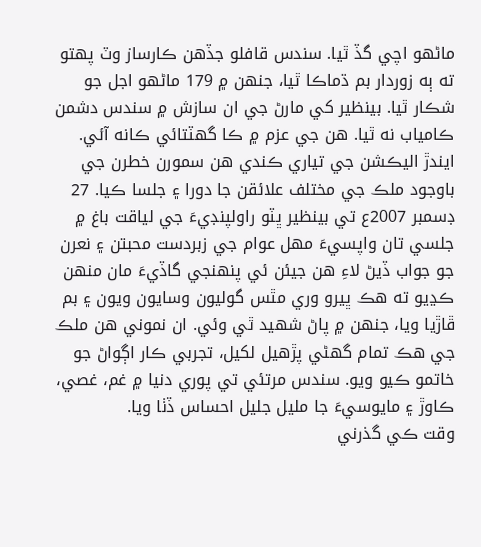ماڻهو اچي گڏ ٿيا. سندس قافلو جڏهن ڪارساز وٽ پهتو ته ٻه زوردار بم ڌماڪا ٿيا، جنهن ۾ 179 ماڻهو اجل جو شڪار ٿيا. بينظير کي مارڻ جي ان سازش ۾ سندس دشمن ڪامياب نه ٿيا. هن جي عزم ۾ ڪا گهٽتائي ڪانه آئي. ايندڙ اليڪشن جي تياري ڪندي هن سمورن خطرن جي باوجود ملڪ جي مختلف علائقن جا دورا ۽ جلسا ڪيا. 27 ڊسمبر 2007ع تي بينظير ڀٽو راولپنڊيءَ جي لياقت باغ ۾ جلسي تان واپسيءَ مهل عوام جي زبردست محبتن ۽ نعرن جو جواب ڏيڻ لاءِ هن جيئن ئي پنهنجي گاڏيءَ مان منهن ڪڍيو ته هڪ ڀيرو وري مٿس گوليون وسايون ويون ۽ بم ڦاڙيا ويا، جنهن ۾ پاڻ شهيد ٿي وئي. ان نموني ھن ملڪ جي ھڪ تمام گهڻي پڙھيل لکيل، تجربي ڪار اڳواڻ جو خاتمو ڪيو ويو. سندس مرتئي تي پوري دنيا ۾ غم، غصي، ڪاوڙ ۽ مايوسيءَ جا مليل جليل احساس ڏٺا ويا.
وقت ڪي گذرني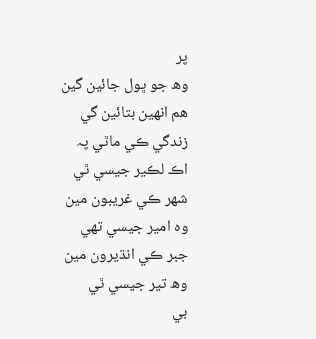پر
وھ جو ڀول جائين گين
ھم انھين بتائين گي
زندگي ڪي ماٿي پہ
اڪ لڪير جيسي ٿي
شھر ڪي غريبون مين
وه امير جيسي تھي
جبر ڪي انڌيرون مين
وھ تير جيسي ٿي
بي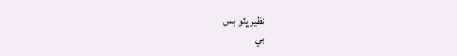نظير ڀٽو بس
بي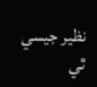نظير جيسي ٿي